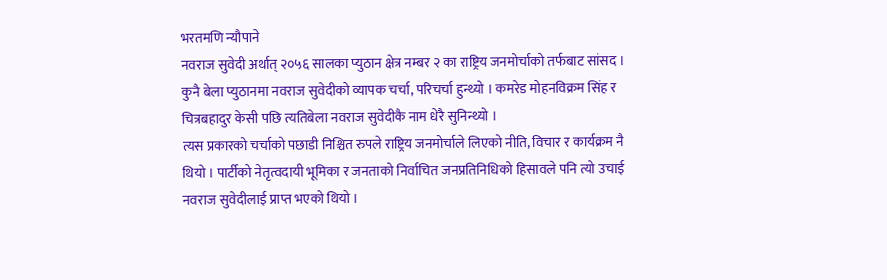भरतमणि न्यौपाने
नवराज सुवेदी अर्थात् २०५६ सालका प्युठान क्षेत्र नम्बर २ का राष्ट्रिय जनमोर्चाको तर्फबाट सांसद । कुनै बेला प्युठानमा नवराज सुवेदीको व्यापक चर्चा, परिचर्चा हुन्थ्यो । कमरेड मोहनविक्रम सिंह र चित्रबहादुर केसी पछि त्यतिबेला नवराज सुवेदीकै नाम धेरै सुनिन्थ्यो ।
त्यस प्रकारको चर्चाको पछाडी निश्चित रुपले राष्ट्रिय जनमोर्चाले लिएको नीति, विचार र कार्यक्रम नै थियो । पार्टीको नेतृत्वदायी भूमिका र जनताको निर्वाचित जनप्रतिनिधिको हिसावले पनि त्यो उचाई नवराज सुवेदीलाई प्राप्त भएको थियो ।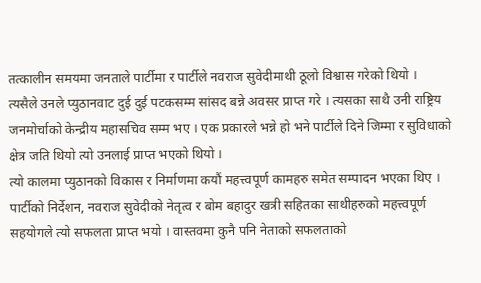तत्कालीन समयमा जनताले पार्टीमा र पार्टीले नवराज सुवेदीमाथी ठूलो विश्वास गरेको थियो ।
त्यसैले उनले प्युठानवाट दुई दुई पटकसम्म सांसद बन्ने अवसर प्राप्त गरे । त्यसका साथै उनी राष्ट्रिय जनमोर्चाको केन्द्रीय महासचिव सम्म भए । एक प्रकारले भन्ने हो भने पार्टीले दिने जिम्मा र सुविधाको क्षेत्र जति थियो त्यो उनलाई प्राप्त भएको थियो ।
त्यो कालमा प्युठानको विकास र निर्माणमा कयौं महत्त्वपूर्ण कामहरु समेत सम्पादन भएका थिए । पार्टीको निर्देशन, नवराज सुवेदीको नेतृत्व र बोम बहादुर खत्री सहितका साथीहरुको महत्त्वपूर्ण सहयोगले त्यो सफलता प्राप्त भयो । वास्तवमा कुनै पनि नेताको सफलताको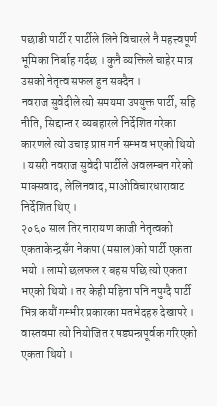पछाडी पार्टी र पार्टीले लिने विचारले नै महत्त्वपूर्ण भूमिका निर्बाह गर्दछ । कुनै व्यक्तिले चाहेर मात्र उसको नेतृत्व सफल हुन सक्दैन ।
नवराज सुवेदीले त्यो समयमा उपयुक्त पार्टी, सहि नीति, सिद्दान्त र व्यबहारले निर्देशित गरेका कारणले त्यो उचाइ प्राप्त गर्न सम्भव भएको थियो । यसरी नवराज सुवेदी पार्टीले अवलम्बन गरेको माक्सवाद, लेलिनवाद, माओविचारधारावाट निर्देशित थिए ।
२०६० साल तिर नारायण काजी नेतृत्वको एकताकेन्द्रसँग नेकपा (मसाल)को पार्टी एकता भयो । लामो छलफल र बहस पछि त्यो एकता भएको थियो । तर केही महिना पनि नपुग्दै पार्टी भित्र कयौं गम्भीर प्रकारका मतभेदहरु देखापरे । वास्तवमा त्यो नियोजित र षड्यन्त्रपूर्वक गरिएको एकता थियो ।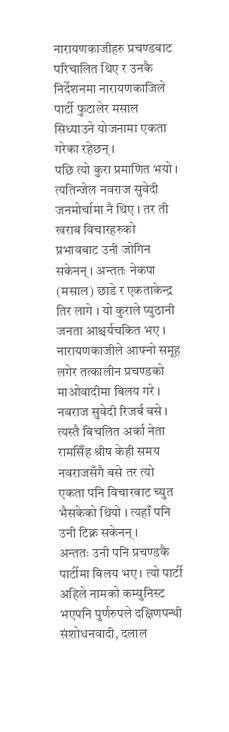नारायणकाजीहरु प्रचण्डबाट परिचालित थिए र उनकै निर्देशनमा नारायणकाजिले पार्टी फुटालेर मसाल सिध्याउने योजनामा एकता गरेका रहेछन् ।
पछि त्यो कुरा प्रमाणित भयो । त्यतिन्जेल नवराज सुवेदी जनमोर्चामा नै थिए । तर ती खराब विचारहरुको प्रभावबाट उनी जोगिन सकेनन् । अन्ततः नेकपा (मसाल) छाडे र एकताकेन्द्र तिर लागे । यो कुराले प्युठानी जनता आश्चर्यचकित भए ।
नारायणकाजीले आफ्नो समूह लगेर तत्कालीन प्रचण्डको माओवादीमा बिलय गरे । नवराज सुवेदी रिजर्ब बसे । त्यस्तै बिचलित अर्का नेता रामसिँह श्रीष केही समय नवराजसँगै बसे तर त्यो एकता पनि विचारबाट च्युत भैसकेको थियो । त्यहाँ पनि उनी टिक्न सकेनन् ।
अन्ततः उनी पनि प्रचण्डकै पार्टीमा बिलय भए । त्यो पार्टी अहिले नामको कम्युनिस्ट भएपनि पुर्णरुपले दक्षिणपन्थी संशोधनवादी, दलाल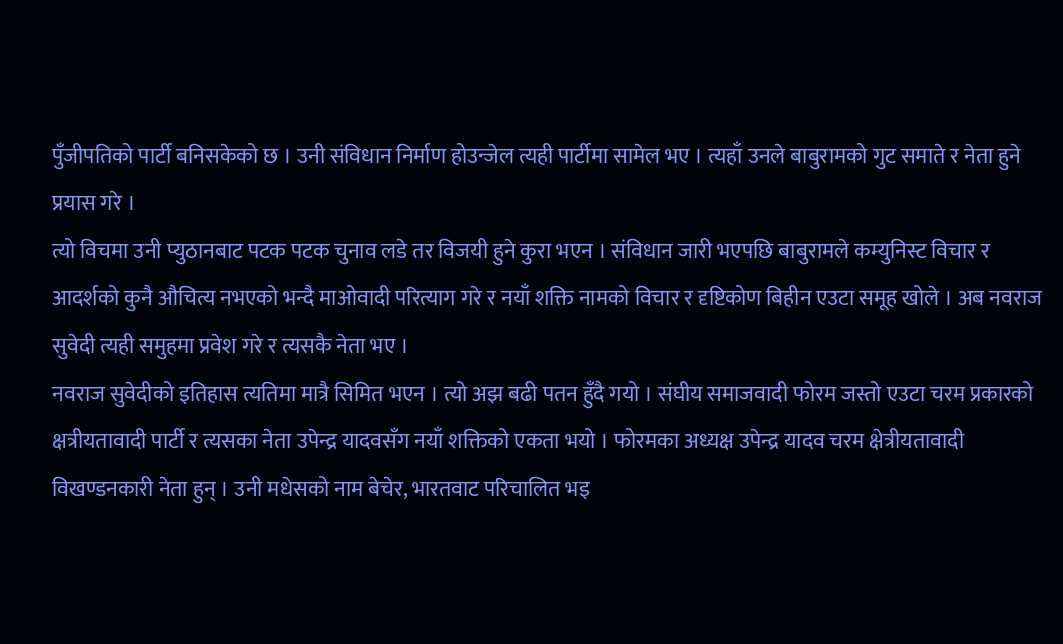पुँजीपतिको पार्टी बनिसकेको छ । उनी संविधान निर्माण होउन्जेल त्यही पार्टीमा सामेल भए । त्यहाँ उनले बाबुरामको गुट समाते र नेता हुने प्रयास गरे ।
त्यो विचमा उनी प्युठानबाट पटक पटक चुनाव लडे तर विजयी हुने कुरा भएन । संविधान जारी भएपछि बाबुरामले कम्युनिस्ट विचार र आदर्शको कुनै औचित्य नभएको भन्दै माओवादी परित्याग गरे र नयाँ शक्ति नामको विचार र दृष्टिकोण बिहीन एउटा समूह खोले । अब नवराज सुवेदी त्यही समुहमा प्रवेश गरे र त्यसकै नेता भए ।
नवराज सुवेदीको इतिहास त्यतिमा मात्रै सिमित भएन । त्यो अझ बढी पतन हुँदै गयो । संघीय समाजवादी फोरम जस्तो एउटा चरम प्रकारको क्षत्रीयतावादी पार्टी र त्यसका नेता उपेन्द्र यादवसँग नयाँ शक्तिको एकता भयो । फोरमका अध्यक्ष उपेन्द्र यादव चरम क्षेत्रीयतावादी विखण्डनकारी नेता हुन् । उनी मधेसको नाम बेचेर, भारतवाट परिचालित भइ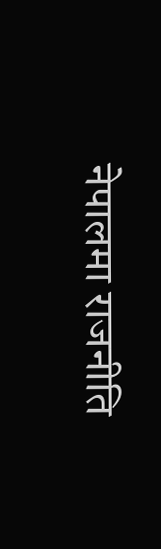नेपालमा राजनीति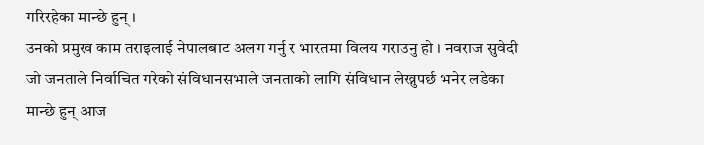गरिरहेका मान्छे हुन् ।
उनको प्रमुख काम तराइलाई नेपालबाट अलग गर्नु र भारतमा विलय गराउनु हो । नवराज सुवेदी जो जनताले निर्वाचित गरेको संविधानसभाले जनताको लागि संविधान लेख्नुपर्छ भनेर लडेका मान्छे हुन् आज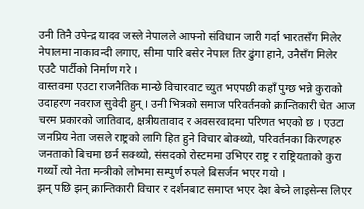उनी तिनै उपेन्द्र यादव जस्ले नेपालले आफ्नो संविधान जारी गर्दा भारतसँग मिलेर नेपालमा नाकावन्दी लगाए, सीमा पारि बसेर नेपाल तिर ढुंगा हाने, उनैसँग मिलेर एउटै पार्टीको निर्माण गरे ।
वास्तवमा एउटा राजनैतिक मान्छे विचारवाट च्युत भएपछी कहाँ पुग्छ भन्ने कुराको उदाहरण नवराज सुवेदी हुन् । उनी भित्रको समाज परिवर्तनको क्रान्तिकारी चेत आज चरम प्रकारको जातिवाद, क्षत्रीयतावाद र अवसरवादमा परिणत भएको छ । एउटा जनप्रिय नेता जसले राष्ट्रको लागि हित हुने विचार बोक्थ्यो, परिवर्तनका किरणहरु जनताको बिचमा छर्न सक्थ्यो, संसदको रोस्टममा उभिएर राष्ट्र र राष्ट्रियताको कुरा गर्थ्यो त्यो नेता मन्त्रीको लोभमा सम्पुर्ण रुपले बिसर्जन भएर गयो ।
झन् पछि झन् क्रान्तिकारी विचार र दर्शनबाट समाप्त भएर देश बेच्ने लाइसेन्स लिएर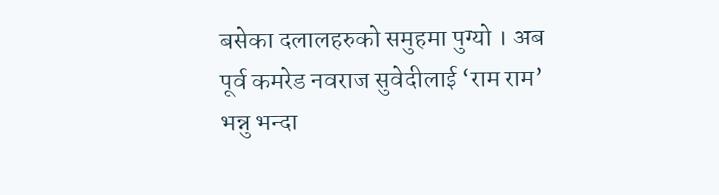बसेका दलालहरुको समुहमा पुग्यो । अब पूर्व कमरेड नवराज सुवेदीलाई ‘राम राम’ भन्नु भन्दा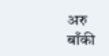अरु बाँकी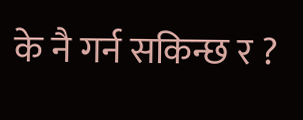के नै गर्न सकिन्छ र ?